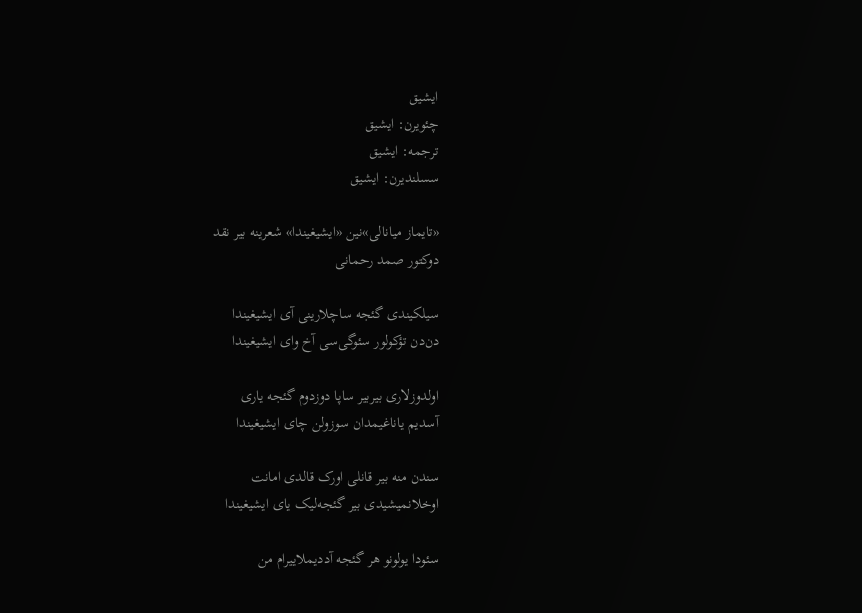ایشیق
چئویرن: ایشیق
ترجمه: ایشیق
سسلندیرن: ایشیق

«تایماز میانالی»نین «ایشیغیندا» شعرینه بیر نقد
دوکتور صمد رحمانی‌

سیلکیندى گئجه ساچلارینى آى ایشیغیندا
دن‌دن تؤکولور سئوگى‌سى آخ واى ایشیغیندا

اولدوزلارى بیربیر ساپا دوزدوم گئجه یارى
آسدیم یاناغیمدان سوزولن چاى ایشیغیندا

سندن منه بیر قانلى اورک قالدى امانت
اوخلانمیشیدى بیر گئجه‌لیک یاى ایشیغیندا

سئودا یولونو هر گئجه آددیملاییرام من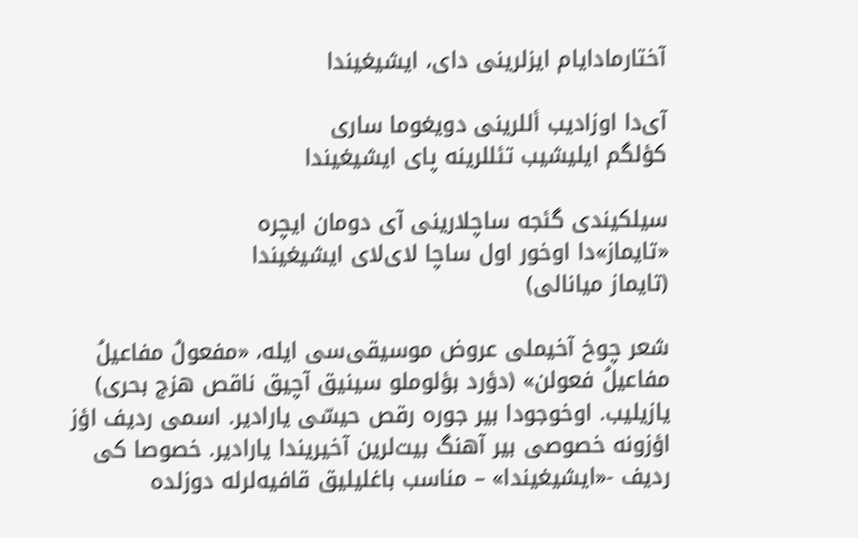آختارمادایام ایزلرینى داى، ایشیغیندا

آى‌دا اوزادیب أللرینى دویغوما ساری
کؤلگم ایلیشیب تئللرینه پاى ایشیغیندا

سیلکیندى گئجه ساچلارینى آى دومان ایچره
«تایماز»دا اوخور اول ساچا لاى‌لاى ایشیغیندا
(تایماز میانالی)

شعر چوخ آخیملی عروض موسیقی‌سی ایله، «مفعولُ مفاعیلُ مفاعیلُ فعولن» (دؤرد بؤلوملو سینیق آچیق ناقص هزج بحری) یازیلیب. اوخوجودا بیر جوره رقص حیسّی یارادیر. اسمی ردیف اؤز اؤزونه خصوصی بیر آهنگ بیت‌لرین آخیریندا یارادیر. خصوصا کی ردیف -«ایشیغیندا» – مناسب باغلیلیق قافیه‌لرله دوزلده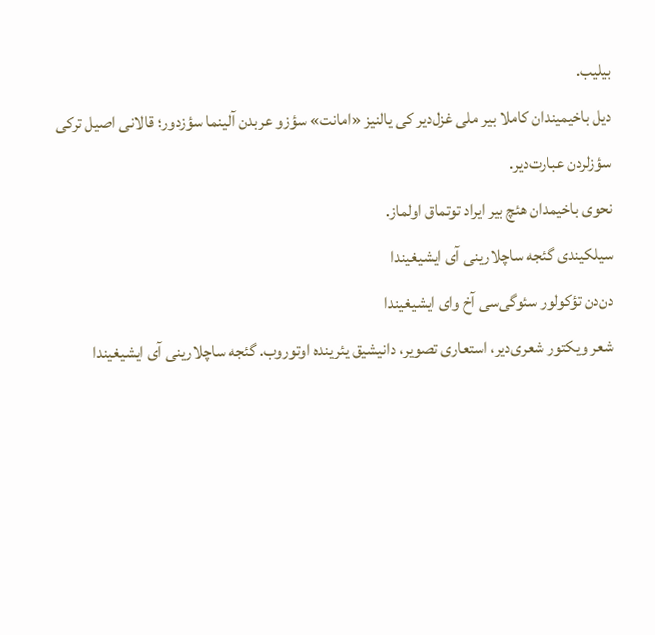بیلیب.
دیل باخیمیندان کاملا بیر ملی غزل‌دیر کی یالنیز «امانت» سؤزو عربدن آلینما سؤزدور؛ قالانی اصیل ترکی سؤزلردن عبارت‌دیر.
نحوی باخیمدان هئچ ‌بیر ایراد توتماق اولماز.
سیلکیندى گئجه ساچلارینى آى ایشیغیندا
دن‌دن تؤکولور سئوگى‌سى آخ واى ایشیغیندا
شعر ویکتور شعری‌دیر، استعاری تصویر، دانیشیق یئرینده اوتوروب. گئجه ساچلارینى آى ایشیغیندا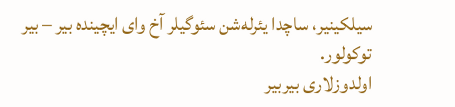سیلکینیر، ساچدا یئرله‌شن سئوگیلر آخ وای ایچینده بیر – بیر توکولور.
اولدوزلارى بیربیر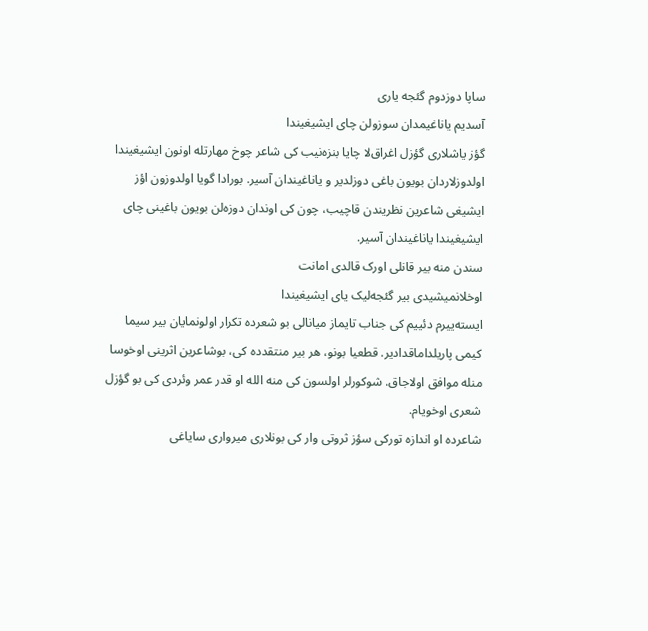ساپا دوزدوم گئجه یارى
آسدیم یاناغیمدان سوزولن چاى ایشیغیندا
گؤز یاشلاری گؤزل اغراق‌لا چایا بنزه‌نیب کی شاعر‌ چوخ مهارتله اونون ایشیغیندا اولدوزلاردان ‌بویون باغی دوزلدیر و یاناغیندان آسیر. بورادا گویا ‌اولدوزون اؤز ایشیغی شاعرین نظریندن قاچیب، چون کی اوندان دوزه‌لن بویون باغینی چای ایشیغیندا یاناغیندان آسیر.
سندن منه بیر قانلى اورک قالدى امانت
اوخلانمیشیدى بیر گئجه‌لیک یاى ایشیغیندا
ایسته‌ییرم دئییم کی جناب تایماز میانالی بو شعرده ‌تکرار اولونمایان بیر سیما کیمی پاریلداماقدادیر. قطعیا بونو، هر بیر منتقدده کی، ‌بوشاعرین ‌اثرینی اوخوسا منله موافق اولاجاق. شوکورلر اولسون کی منه الله او قدر عمر وئردی کی بو گؤزل شعری اوخویام.
شاعرده او اندازه تورکی سؤز ثروتی وار کی بونلاری ‌میرواری سایاغی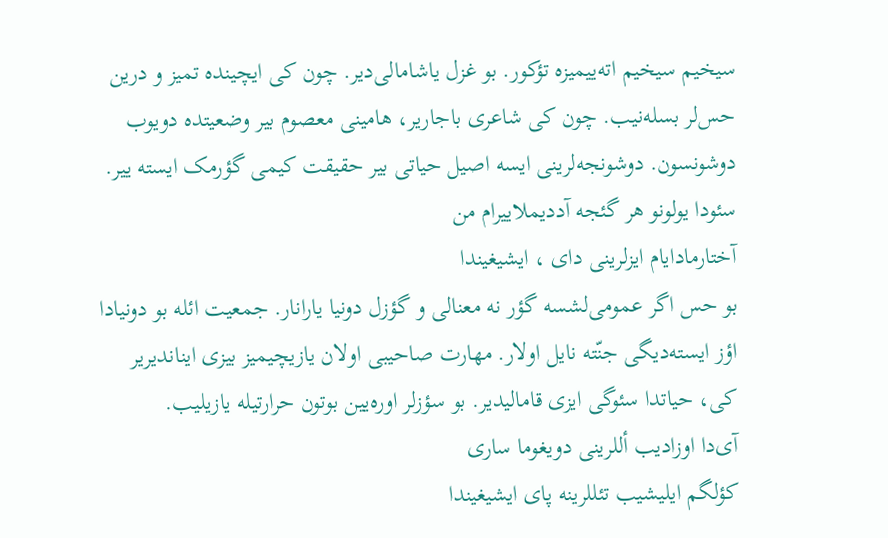سیخیم سیخیم اته‌ییمیزه تؤکور. بو غزل یاشامالی‌دیر. چون کی ایچینده تمیز و درین حس‌لر بسله‌نیب. چون کی شاعری باجاریر، هامینی معصوم بیر وضعیتده دویوب دوشونسون. دوشونجه‌لرینی ایسه اصیل حیاتی بیر حقیقت کیمی گؤرمک ایسته ییر.
سئودا یولونو هر گئجه آددیملاییرام من
آختارمادایام ایزلرینى داى ، ایشیغیندا
بو حس اگر عمومی‌لشسه گؤر نه معنالی و گؤزل دونیا یارانار. جمعیت ائله بو دونیادا اؤز ایسته‌دیگی جنّته نایل اولار. مهارت صاحیبی اولان یازیچیمیز بیزی ایناندیریر کی، حیاتدا سئوگی ایزی قامالیدیر. بو سؤزلر اوره‌یین بوتون حرارتیله یازیلیب.
آى‌دا اوزادیب أللرینى دویغوما ساری
کؤلگم ایلیشیب تئللرینه پاى ایشیغیندا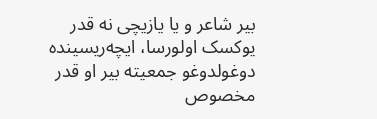بیر شاعر‌ و یا یازیچی نه قدر یوکسک اولورسا، ایچه‌ریسینده دوغولدوغو جمعیته بیر او قدر مخصوص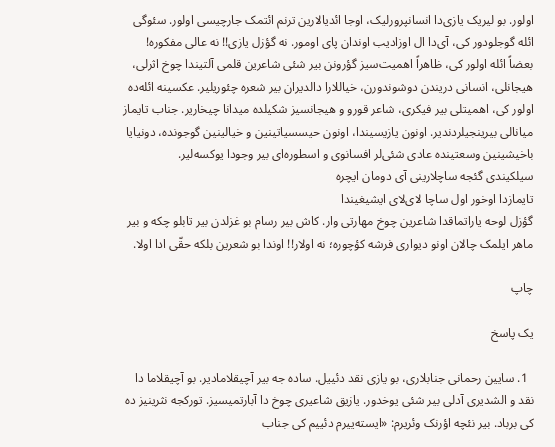اولور. بو لیریک یازی‌دا انسانپرورلیک، اوجا ائدیالارین ترنم ائتمک جارچیسی اولور. سئوگی ائله گوجلودور کی، آی‌دا ال اوزادیب اوندان پای اومور. نه گؤزل یازی!! نه عالی مفکوره! بعضاً ائله اولور کی، ظاهراً اهمیت‌سیز گؤرونن بیر شئی شاعر‌ین قلمی آلتیندا چوخ اثرلی، هیجانلی، انسانی دریندن دوشوندورن، خیاللارا دالدیران بیر شعره چئوریلیر. عکسینه ائله‌ده اولور کی، اهمیتلی بیر فیکری، شاعر‌ قورو و هیجانسیز شکیلده میدانا چیخاریر. جناب تایماز میانالی بیرینجیلردندیر. اونون یازیسیندا، اونون حیسسیاتینین و خیالینین گوجونده، دونیایا باخیشینین وسعتینده عادی شئی‌لر افسانوی و اسطوره‌ای بیر وجودا یوکسه‌لیر.
سیلکیندى گئجه ساچلارینى آى دومان ایچره
تایمازدا اوخور اول ساچا لاى‌لاى ایشیغیندا
گؤزل لوحه یاراتماقدا شاعرین چوخ مهارتی وار. کاش بیر رسام بو غزلدن بیر تابلو چکه و بیر ماهر ایلمک چالان اونو دیواری فرشه کؤچوره؛ نه اولار!! اوندا بو شعرین بلکه حقّی ادا اولا.

چاپ

یک پاسخ

  1. سایین رحمانی جنابلاری، بو یازی نقد دئییل. ساده جه بیر آچیقلامادیر. بو آچیقلاما دا نقد و الشدیری آدلی بیر شئی یوخدور. یازیق شاعیری چوخ دا آبارتمیسیز. تورکجه نثرینیز ده کی برباد. بیر نئچه اؤرنک وئریرم: «ایسته‌ییرم دئییم کی جناب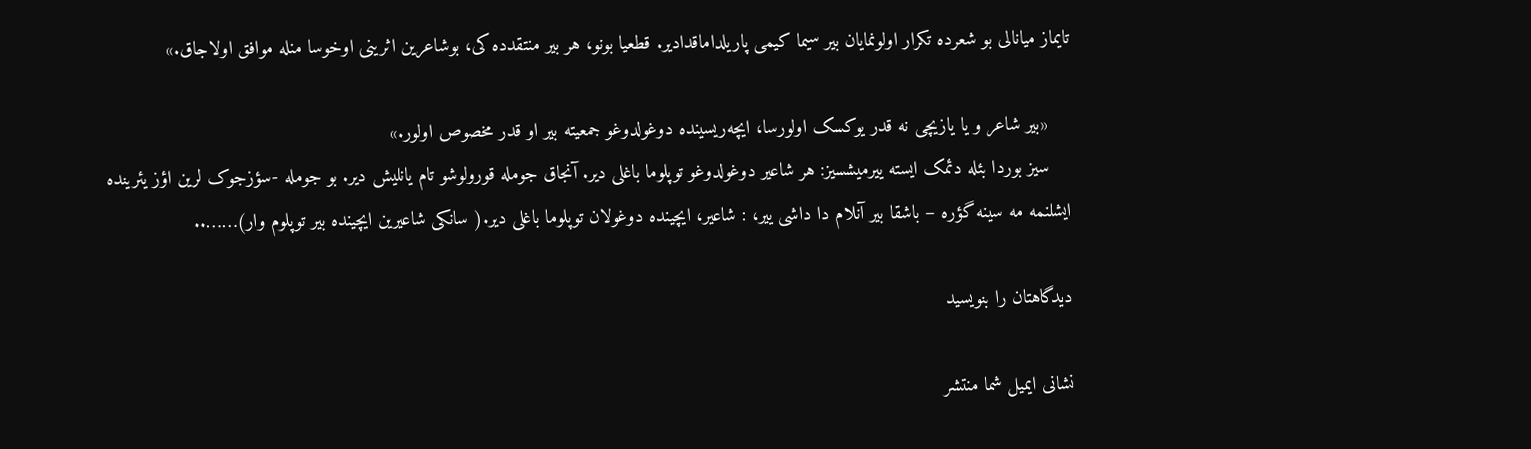تایماز میانالی بو شعرده ‌تکرار اولونمایان بیر سیما کیمی پاریلداماقدادیر. قطعیا بونو، هر بیر منتقدده کی، ‌بوشاعرین ‌اثرینی اوخوسا منله موافق اولاجاق.»

    «بیر شاعر‌ و یا یازیچی نه قدر یوکسک اولورسا، ایچه‌ریسینده دوغولدوغو جمعیته بیر او قدر مخصوص اولور.»
    سیز بوردا بئله دئمک ایسته ییرمیشسیز: هر شاعیر دوغولدوغو توپلوما باغلی دیر. آنجاق جومله قورولوشو تام یانلیش دیر. بو جومله -سؤزجوک لرین اؤز یئرینده ایشلنمه مه سینه گؤره – باشقا بیر آنلام دا داشی ییر، : شاعیر، ایچینده دوغولان توپلوما باغلی دیر.( سانکی شاعیرین ایچینده بیر توپلوم وار)……..

دیدگاهتان را بنویسید

نشانی ایمیل شما منتشر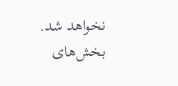نخواهد شد. بخش‌های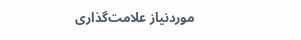موردنیاز علامت‌گذاری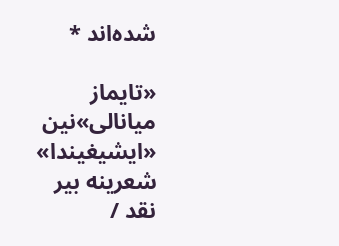شده‌اند *

«تایماز میانالی»نین «ایشیغیندا» شعرینه بیر نقد /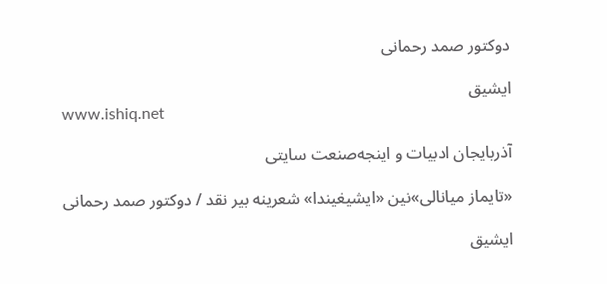دوکتور صمد رحمانی‌

ایشیق
www.ishiq.net

آذربایجان ادبیات و اینجه‌صنعت سایتی

«تایماز میانالی»نین «ایشیغیندا» شعرینه بیر نقد / دوکتور صمد رحمانی‌

ایشیق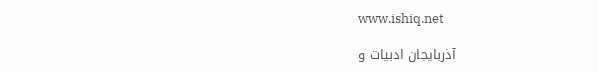www.ishiq.net

آذربایجان ادبیات و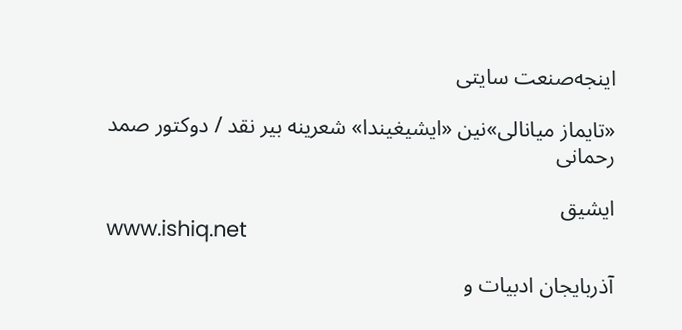اینجه‌صنعت سایتی

«تایماز میانالی»نین «ایشیغیندا» شعرینه بیر نقد / دوکتور صمد رحمانی‌

ایشیق
www.ishiq.net

آذربایجان ادبیات و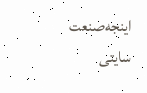اینجه‌صنعت سایتی